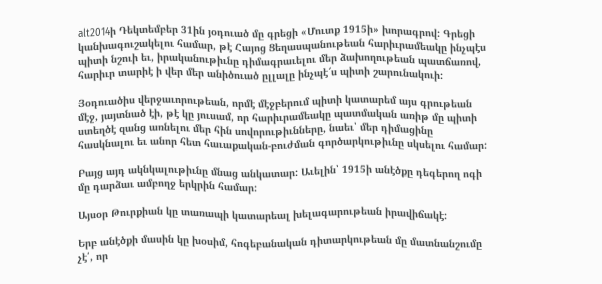alt2014ի Դեկտեմբեր 31ին յօդուած մը գրեցի «Մուտք 1915ի» խորագրով: Գրեցի կանխագուշակելու համար, թէ Հայոց Ցեղասպանութեան հարիւրամեակը ինչպէս պիտի նշուի եւ, իրականութիւնը դիմագրաւելու մեր ձախողութեան պատճառով, հարիւր տարիէ ի վեր մեր անիծուած ըլլալը ինչպէ՜ս պիտի շարունակուի:

Յօդուածիս վերջաւորութեան, որմէ մէջբերում պիտի կատարեմ այս գրութեան մէջ, յայտնած էի, թէ կը յուսամ, որ հարիւրամեակը պատմական առիթ մը պիտի ստեղծէ զանց առնելու մեր հին սովորութիւնները, նաեւ՝ մեր դիմացինը հասկնալու եւ անոր հետ հաւաքական-բուժման գործարկութիւնը սկսելու համար:

Բայց այդ ակնկալութիւնը մնաց անկատար: Աւելին՝ 1915ի անէծքը դեգերող ոգի մը դարձաւ ամբողջ երկրին համար:

Այսօր Թուրքիան կը տառապի կատարեալ խելագարութեան իրավիճակէ:

Երբ անէծքի մասին կը խօսիմ, հոգեբանական դիտարկութեան մը մատնանշումը չէ՛, որ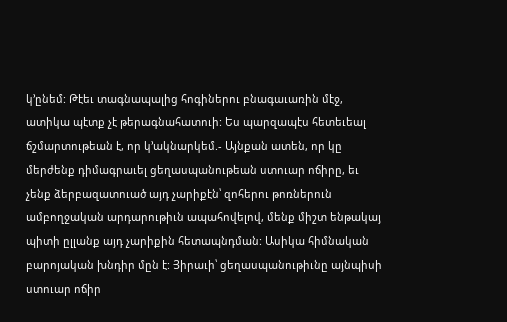կ՚ընեմ: Թէեւ տագնապալից հոգիներու բնագաւառին մէջ, ատիկա պէտք չէ թերագնահատուի: Ես պարզապէս հետեւեալ ճշմարտութեան է, որ կ՚ակնարկեմ.- Այնքան ատեն, որ կը մերժենք դիմագրաւել ցեղասպանութեան ստուար ոճիրը, եւ չենք ձերբազատուած այդ չարիքէն՝ զոհերու թոռներուն ամբողջական արդարութիւն ապահովելով, մենք միշտ ենթակայ պիտի ըլլանք այդ չարիքին հետապնդման: Ասիկա հիմնական բարոյական խնդիր մըն է: Յիրաւի՝ ցեղասպանութիւնը այնպիսի ստուար ոճիր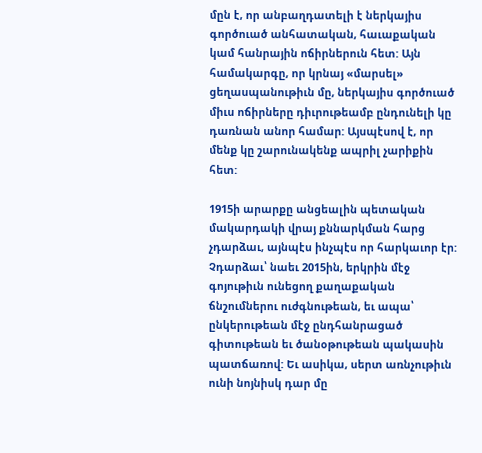մըն է, որ անբաղդատելի է ներկայիս գործուած անհատական, հաւաքական կամ հանրային ոճիրներուն հետ: Այն համակարգը, որ կրնայ «մարսել» ցեղասպանութիւն մը, ներկայիս գործուած միւս ոճիրները դիւրութեամբ ընդունելի կը դառնան անոր համար: Այսպէսով է, որ մենք կը շարունակենք ապրիլ չարիքին հետ:

1915ի արարքը անցեալին պետական մակարդակի վրայ քննարկման հարց չդարձաւ, այնպէս ինչպէս որ հարկաւոր էր: Չդարձաւ՝ նաեւ 2015ին, երկրին մէջ գոյութիւն ունեցող քաղաքական ճնշումներու ուժգնութեան, եւ ապա՝ ընկերութեան մէջ ընդհանրացած գիտութեան եւ ծանօթութեան պակասին պատճառով: Եւ ասիկա, սերտ առնչութիւն ունի նոյնիսկ դար մը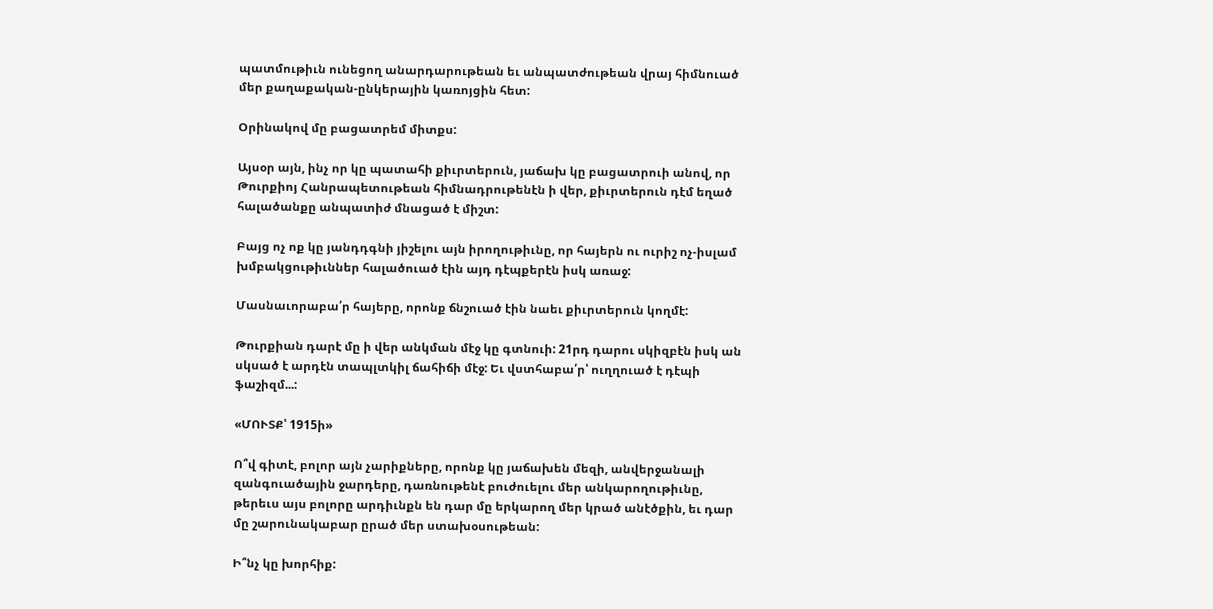պատմութիւն ունեցող անարդարութեան եւ անպատժութեան վրայ հիմնուած մեր քաղաքական-ընկերային կառոյցին հետ:

Օրինակով մը բացատրեմ միտքս:

Այսօր այն, ինչ որ կը պատահի քիւրտերուն, յաճախ կը բացատրուի անով, որ Թուրքիոյ Հանրապետութեան հիմնադրութենէն ի վեր, քիւրտերուն դէմ եղած հալածանքը անպատիժ մնացած է միշտ:

Բայց ոչ ոք կը յանդդգնի յիշելու այն իրողութիւնը, որ հայերն ու ուրիշ ոչ-իսլամ խմբակցութիւններ հալածուած էին այդ դէպքերէն իսկ առաջ:

Մասնաւորաբա՛ր հայերը, որոնք ճնշուած էին նաեւ քիւրտերուն կողմէ:

Թուրքիան դարէ մը ի վեր անկման մէջ կը գտնուի: 21րդ դարու սկիզբէն իսկ ան սկսած է արդէն տապլտկիլ ճահիճի մէջ: Եւ վստհաբա՛ր՝ ուղղուած է դէպի ֆաշիզմ...:

«ՄՈՒՏՔ՝ 1915ի»

Ո՞վ գիտէ, բոլոր այն չարիքները, որոնք կը յաճախեն մեզի, անվերջանալի զանգուածային ջարդերը, դառնութենէ բուժուելու մեր անկարողութիւնը, թերեւս այս բոլորը արդիւնքն են դար մը երկարող մեր կրած անէծքին, եւ դար մը շարունակաբար ըրած մեր ստախօսութեան:

Ի՞նչ կը խորհիք: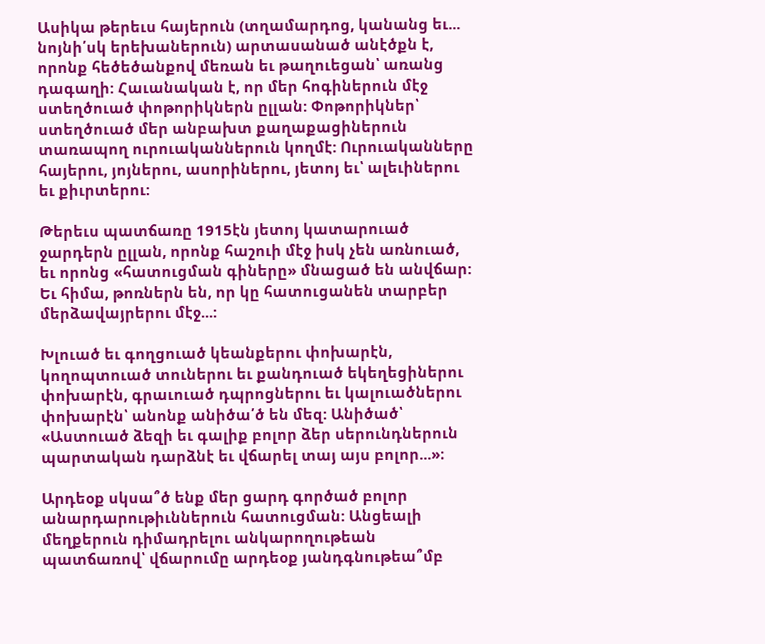Ասիկա թերեւս հայերուն (տղամարդոց, կանանց եւ... նոյնի՛սկ երեխաներուն) արտասանած անէծքն է, որոնք հեծեծանքով մեռան եւ թաղուեցան՝ առանց դագաղի: Հաւանական է, որ մեր հոգիներուն մէջ ստեղծուած փոթորիկներն ըլլան: Փոթորիկներ՝ ստեղծուած մեր անբախտ քաղաքացիներուն տառապող ուրուականներուն կողմէ: Ուրուականները հայերու, յոյներու, ասորիներու, յետոյ եւ՝ ալեւիներու եւ քիւրտերու:

Թերեւս պատճառը 1915էն յետոյ կատարուած ջարդերն ըլլան, որոնք հաշուի մէջ իսկ չեն առնուած, եւ որոնց «հատուցման գիները» մնացած են անվճար: Եւ հիմա, թոռներն են, որ կը հատուցանեն տարբեր մերձավայրերու մէջ...:

Խլուած եւ գողցուած կեանքերու փոխարէն, կողոպտուած տուներու եւ քանդուած եկեղեցիներու փոխարէն, գրաւուած դպրոցներու եւ կալուածներու փոխարէն՝ անոնք անիծա՛ծ են մեզ: Անիծած՝ «Աստուած ձեզի եւ գալիք բոլոր ձեր սերունդներուն պարտական դարձնէ եւ վճարել տայ այս բոլոր...»։

Արդեօք սկսա՞ծ ենք մեր ցարդ գործած բոլոր անարդարութիւններուն հատուցման: Անցեալի մեղքերուն դիմադրելու անկարողութեան պատճառով՝ վճարումը արդեօք յանդգնութեա՞մբ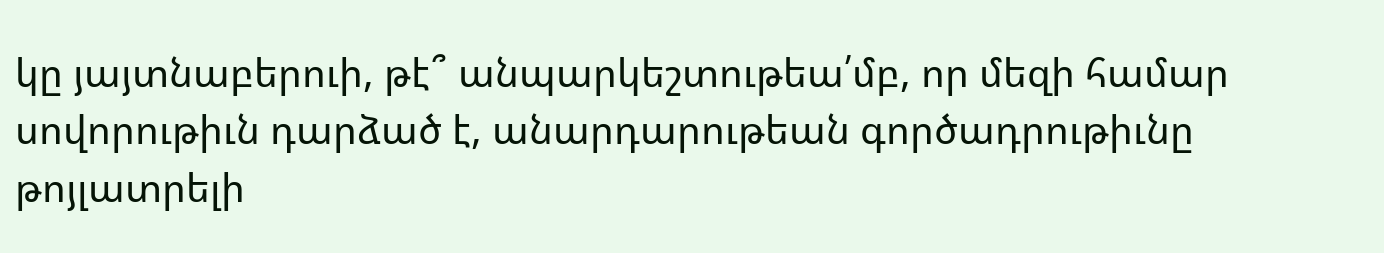կը յայտնաբերուի, թէ՞ անպարկեշտութեա՛մբ, որ մեզի համար սովորութիւն դարձած է, անարդարութեան գործադրութիւնը թոյլատրելի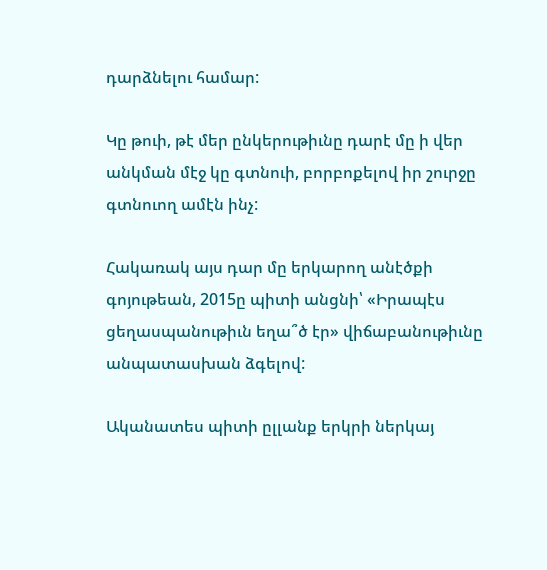դարձնելու համար:

Կը թուի, թէ մեր ընկերութիւնը դարէ մը ի վեր անկման մէջ կը գտնուի, բորբոքելով իր շուրջը գտնուող ամէն ինչ:

Հակառակ այս դար մը երկարող անէծքի գոյութեան, 2015ը պիտի անցնի՝ «Իրապէս ցեղասպանութիւն եղա՞ծ էր» վիճաբանութիւնը անպատասխան ձգելով:

Ականատես պիտի ըլլանք երկրի ներկայ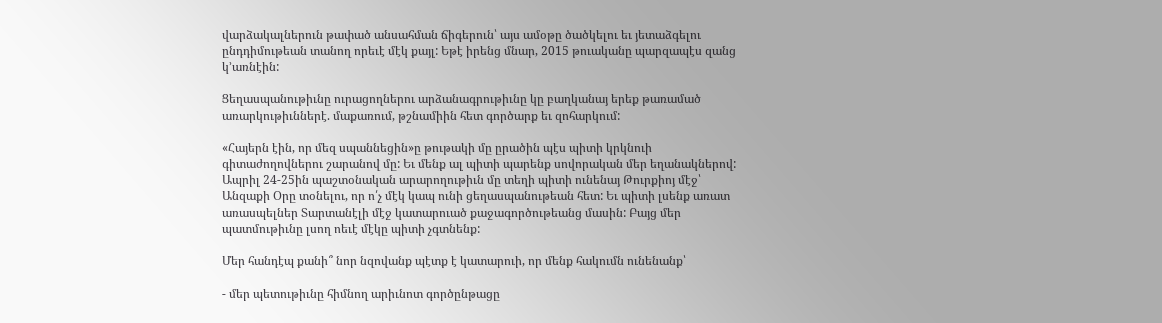վարձակալներուն թափած անսահման ճիգերուն՝ այս ամօթը ծածկելու եւ յետաձգելու ընդդիմութեան տանող որեւէ մէկ քայլ: Եթէ իրենց մնար, 2015 թուականը պարզապէս զանց կ՚առնէին:

Ցեղասպանութիւնը ուրացողներու արձանագրութիւնը կը բաղկանայ երեք թառամած առարկութիւններէ. մաքառում, թշնամիին հետ գործարք եւ զոհարկում:

«Հայերն էին, որ մեզ սպաննեցին»ը թութակի մը ըրածին պէս պիտի կրկնուի գիտաժողովներու շարանով մը: Եւ մենք ալ պիտի պարենք սովորական մեր եղանակներով: Ապրիլ 24-25ին պաշտօնական արարողութիւն մը տեղի պիտի ունենայ Թուրքիոյ մէջ՝ Անզաքի Օրը տօնելու, որ ո՛չ մէկ կապ ունի ցեղասպանութեան հետ: Եւ պիտի լսենք առատ առասպելներ Տարտանէլի մէջ կատարուած քաջագործութեանց մասին: Բայց մեր պատմութիւնը լսող ոեւէ մէկը պիտի չգտնենք:

Մեր հանդէպ քանի՞ նոր նզովանք պէտք է կատարուի, որ մենք հակումն ունենանք՝

- մեր պետութիւնը հիմնող արիւնոտ գործընթացը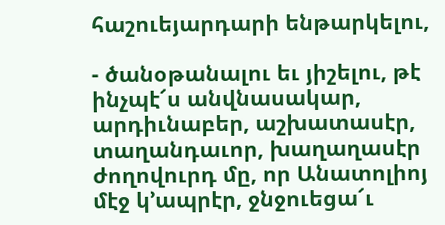հաշուեյարդարի ենթարկելու,

- ծանօթանալու եւ յիշելու, թէ ինչպէ՜ս անվնասակար, արդիւնաբեր, աշխատասէր, տաղանդաւոր, խաղաղասէր ժողովուրդ մը, որ Անատոլիոյ մէջ կ՚ապրէր, ջնջուեցա՜ւ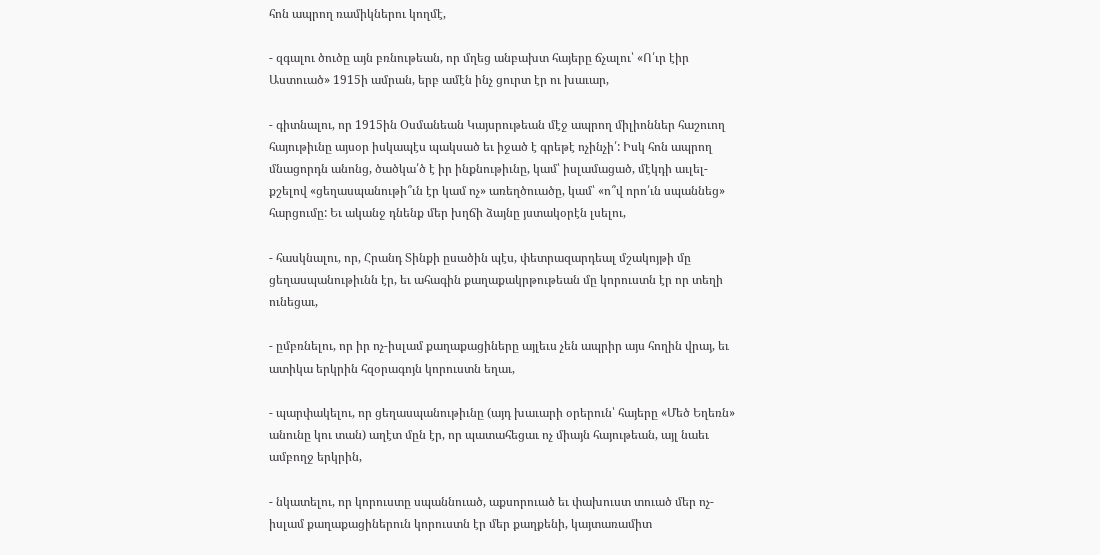հոն ապրող ռամիկներու կողմէ,

- զգալու ծուծը այն բռնութեան, որ մղեց անբախտ հայերը ճչալու՝ «Ո՛ւր էիր Աստուած» 1915ի ամրան, երբ ամէն ինչ ցուրտ էր ու խաւար,

- գիտնալու, որ 1915ին Օսմանեան Կայսրութեան մէջ ապրող միլիոններ հաշուող հայութիւնը այսօր իսկապէս պակսած եւ իջած է գրեթէ ոչինչի՛: Իսկ հոն ապրող մնացորդն անոնց, ծածկա՛ծ է իր ինքնութիւնը, կամ՝ իսլամացած, մէկդի աւլել-քշելով «ցեղասպանութի՞ւն էր կամ ոչ» առեղծուածը, կամ՝ «ո՞վ որո՛ւն սպաննեց» հարցումը: Եւ ականջ դնենք մեր խղճի ձայնը յստակօրէն լսելու,

- հասկնալու, որ, Հրանդ Տինքի ըսածին պէս, փետրազարդեալ մշակոյթի մը ցեղասպանութիւնն էր, եւ ահագին քաղաքակրթութեան մը կորուստն էր որ տեղի ունեցաւ,

- ըմբռնելու, որ իր ոչ-իսլամ քաղաքացիները այլեւս չեն ապրիր այս հողին վրայ, եւ ատիկա երկրին հզօրագոյն կորուստն եղաւ,

- պարփակելու, որ ցեղասպանութիւնը (այդ խաւարի օրերուն՝ հայերը «Մեծ Եղեռն» անունը կու տան) աղէտ մըն էր, որ պատահեցաւ ոչ միայն հայութեան, այլ նաեւ ամբողջ երկրին,

- նկատելու, որ կորուստը սպաննուած, աքսորուած եւ փախուստ տուած մեր ոչ-իսլամ քաղաքացիներուն կորուստն էր մեր քաղքենի, կայտառամիտ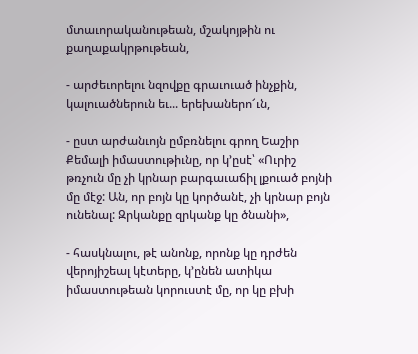մտաւորականութեան, մշակոյթին ու քաղաքակրթութեան,

- արժեւորելու նզովքը գրաւուած ինչքին, կալուածներուն եւ... երեխաներո՜ւն,

- ըստ արժանւոյն ըմբռնելու գրող Եաշիր Քեմալի իմաստութիւնը, որ կ՚ըսէ՝ «Ուրիշ թռչուն մը չի կրնար բարգաւաճիլ լքուած բոյնի մը մէջ: Ան, որ բոյն կը կործանէ, չի կրնար բոյն ունենալ: Զրկանքը զրկանք կը ծնանի»,

- հասկնալու, թէ անոնք, որոնք կը դրժեն վերոյիշեալ կէտերը, կ՚ընեն ատիկա իմաստութեան կորուստէ մը, որ կը բխի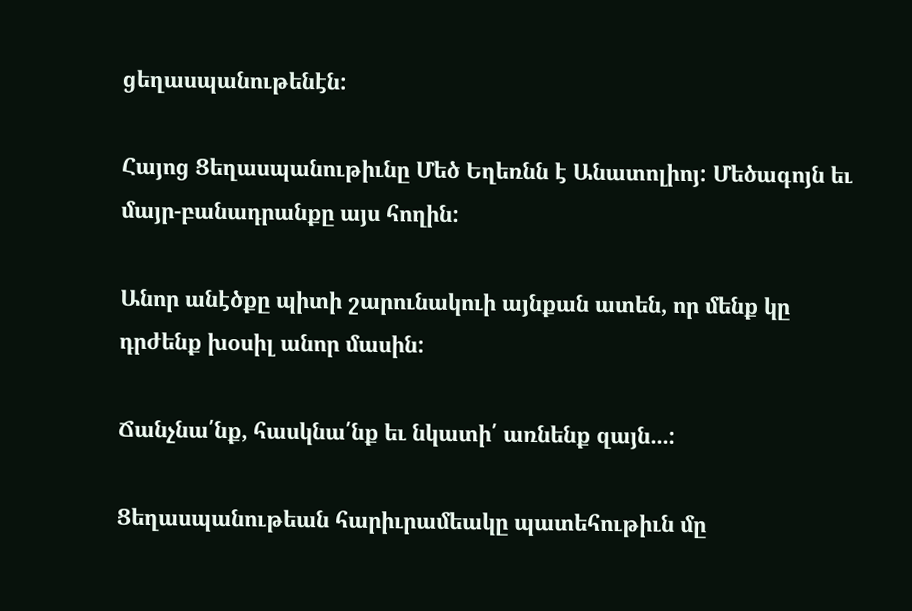ցեղասպանութենէն:

Հայոց Ցեղասպանութիւնը Մեծ Եղեռնն է Անատոլիոյ: Մեծագոյն եւ մայր-բանադրանքը այս հողին:

Անոր անէծքը պիտի շարունակուի այնքան ատեն, որ մենք կը դրժենք խօսիլ անոր մասին:

Ճանչնա՛նք, հասկնա՛նք եւ նկատի՛ առնենք զայն...:

Ցեղասպանութեան հարիւրամեակը պատեհութիւն մը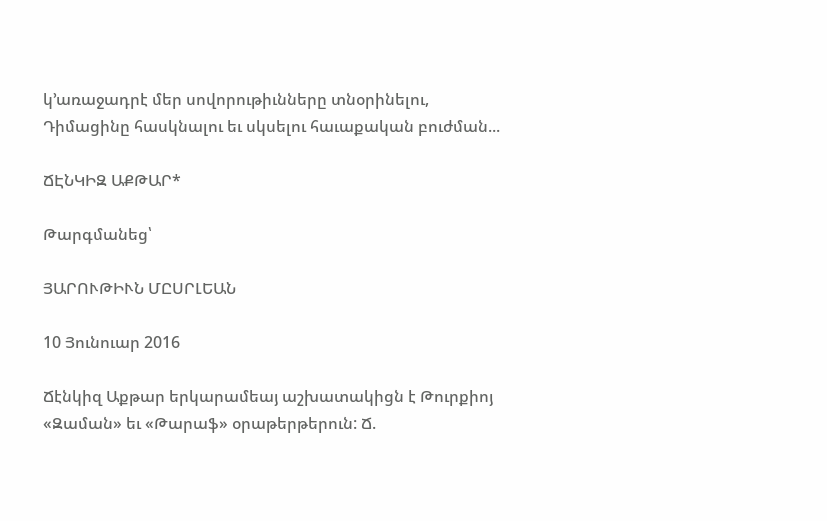կ՚առաջադրէ մեր սովորութիւնները տնօրինելու, Դիմացինը հասկնալու եւ սկսելու հաւաքական բուժման...

ՃԷՆԿԻԶ ԱՔԹԱՐ*

Թարգմանեց՝

ՅԱՐՈՒԹԻՒՆ ՄԸՍՐԼԵԱՆ

10 Յունուար 2016

Ճէնկիզ Աքթար երկարամեայ աշխատակիցն է Թուրքիոյ «Զաման» եւ «Թարաֆ» օրաթերթերուն: Ճ.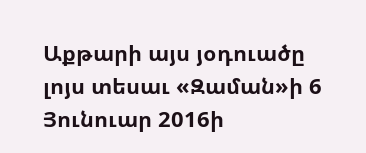Աքթարի այս յօդուածը լոյս տեսաւ «Զաման»ի 6 Յունուար 2016ի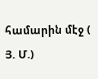համարին մէջ ( Յ. Մ.)